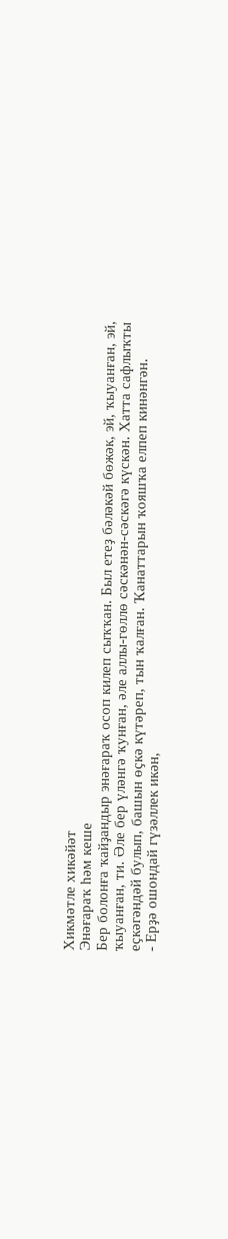Хикмәтле хикәйәт
Энәғараҡ һәм кеше
Бер болонға ҡайҙандыр энәғараҡ осоп килеп сыҡҡан. Был етеҙ бәләкәй бөжәк, эй, ҡыуанған, эй, ҡыуанған, ти. Әле бер үләнгә ҡунған, әле аллы-гөллө сәскәнән-сәскәгә күскән. Хатта сафлыҡты еҫкәгәндәй булып, башын өҫкә күтәреп, тын ҡалған. Ҡанаттарын ҡояшҡа елпеп кинәнгән.
- Ерҙә ошондай гүзәллек икән,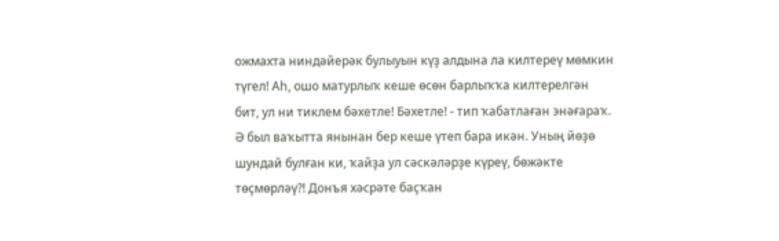ожмахта ниндәйерәк булыуын күҙ алдына ла килтереү мөмкин түгел! Аһ, ошо матурлыҡ кеше өсөн барлыҡҡа килтерелгән бит, ул ни тиклем бәхетле! Бәхетле! - тип ҡабатлаған энәғараҡ.
Ә был ваҡытта янынан бер кеше үтеп бара икән. Уның йөҙө шундай булған ки, ҡайҙа ул сәскәләрҙе күреү, бөжәкте төҫмөрләү?! Донъя хәсрәте баҫҡан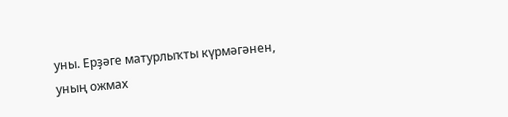уны. Ерҙәге матурлыҡты күрмәгәнен, уның ожмах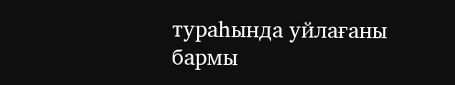тураһында уйлағаны бармы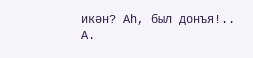икән? Аһ, был донъя!..
А.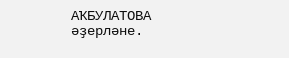АҠБУЛАТОВА әҙерләне.